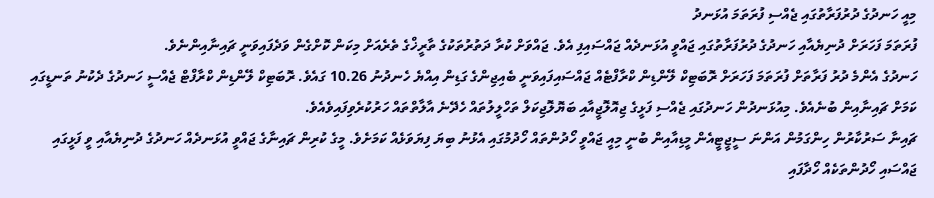މިއީ ހަނދުގެ ދުރުފަރާތުގައި ޖެއްސި ފުރަތަމަ އުޅަނދު
ފުރަތަމަ ފަހަރަށް ދުނިޔެއާއި ހަނދުގެ ދުރުފަރާތުގައި ޖައްވީ އުޅަނދެއް ޖައްސައިފި އެވެ. ޖައްވަށް ކުރާ ދަތުރުތަކުގެ ތާރީޚްގެ ތެރެއަށް މިކަން ކޮށްގެން ވަދެފައިވަނީ ޗައިނާއިންނެވެ.
ހަނދުގެ އެންމެ ދުރު ފަރާތަށް ފުރަތަމަ ފަހަރަށް ރޮބަޓިކް ލޭންޑިން ކްރާފްޓެއް ޖައްސައިފައިވަނީ ބެއިޖިންގެ ގަޑިން އިއްޔެ ހެނދުނު 10.26 ގައެވެ. ރޮބަޓިކް ލޭންޑިން ކްރާފްޓް ޖެއްސީ ހަނދުގެ ދެކުނު ތަނޑީގައި ކަމަށް ޗައިނާއިން ބުނެއެވެ. މިއުޅަނދުން ހަނދުގައި ޖެއްސި ފަޅީގެ ޖިއޮލޮޖީއާއި ބަޔޮލޮޖިކަލް ތަހްލީލުތައް ހެދޭނެ އާލާތްތައް ހަރުކުރެވިފައިވެއެވެ.
ޗައިނާ ސަރުކާރުން ހިންގަމުން އަންނަ ސީޖީޓީއެން މީޑިއާއިން ބުނީ މިއީ ޖައްވީ ހޯދުންތައް ހޯދުމުގައި އެޅުނު ބިޔަ ފިޔަވަޅެއް ކަމަށެވެ. މީގެ ކުރިން ޗައިނާގެ ޖައްވީ އުޅަނދެއް ހަނދުގެ ދުނިޔެއާއި ވީ ފަޅީގައި ޖައްސައި ހޯދުންތަކެއް ހޯދާފައި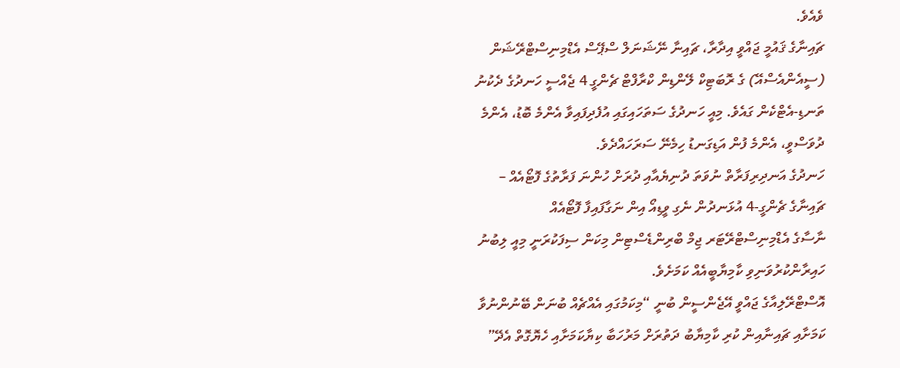ވެއެވެ.
ޗައިނާގެ ޤައުމީ ޖައްވީ އިދާރާ، ޗައިނާ ނޭޝަނަލް ސްޕޭސް އެޑްމިނިސްޓްރޭޝަން (ސީއެންއެސްއޭ) ގެ ރޮބަޓިކް ލޭންޑިން ކްރާފްޓް ޗެންގީ 4 ޖެއްސީ ހަނދުގެ ދެކުނު ތަނޑި-އެޓްކެން ގައެވެ. މިއީ ހަނދުގެ ސަތަހައިގައި އުފެދިފައިވާ އެންމެ ބޮޑު، އެންމެ ދުވަސްވީ، އެންމެ ފުން އަޑިގަނޑު ހިމެނޭ ސަރަހައްދެވެ.
ހަނދުގެ އަނދިރިފަރާތް ނުވަތަ ދުނިޔެއާއި ދުރަށް ހުންނަ ފަރާތުގެ ފޮޓޯއެއް – ޗައިނާގެ ޗެންގީ-4 އުޅަނދުން ނެގި ވީޑިއޯ އިން ނަގާފައިފާ ފޮޓޯއެއް
ނާސާގެ އެޑްމިނިސްޓްރޭޓަރ ޖިމް ބްރިންޑެސްޓިން މިކަން ސިފަކުރަނީ މިއީ ލިބުނު ހައިރާންކުރުވަނިވި ކާމިޔާބީއެއް ކަމަށެވެ.
އޮސްޓްރޭލިއާގެ ޖައްވީ އޭޖެންސީން ބުނީ “މިކަމުގައި އެއްޗެއް ބުނަން ބޭނުންނުވާ ކަމަށާއި ޗައިނާއިން ކުރި ކާމިޔާބު ދަތުރަށް މަރުހަބާ ކިޔާކަމަށާއި ހެޔޮގޮތް އެދޭ”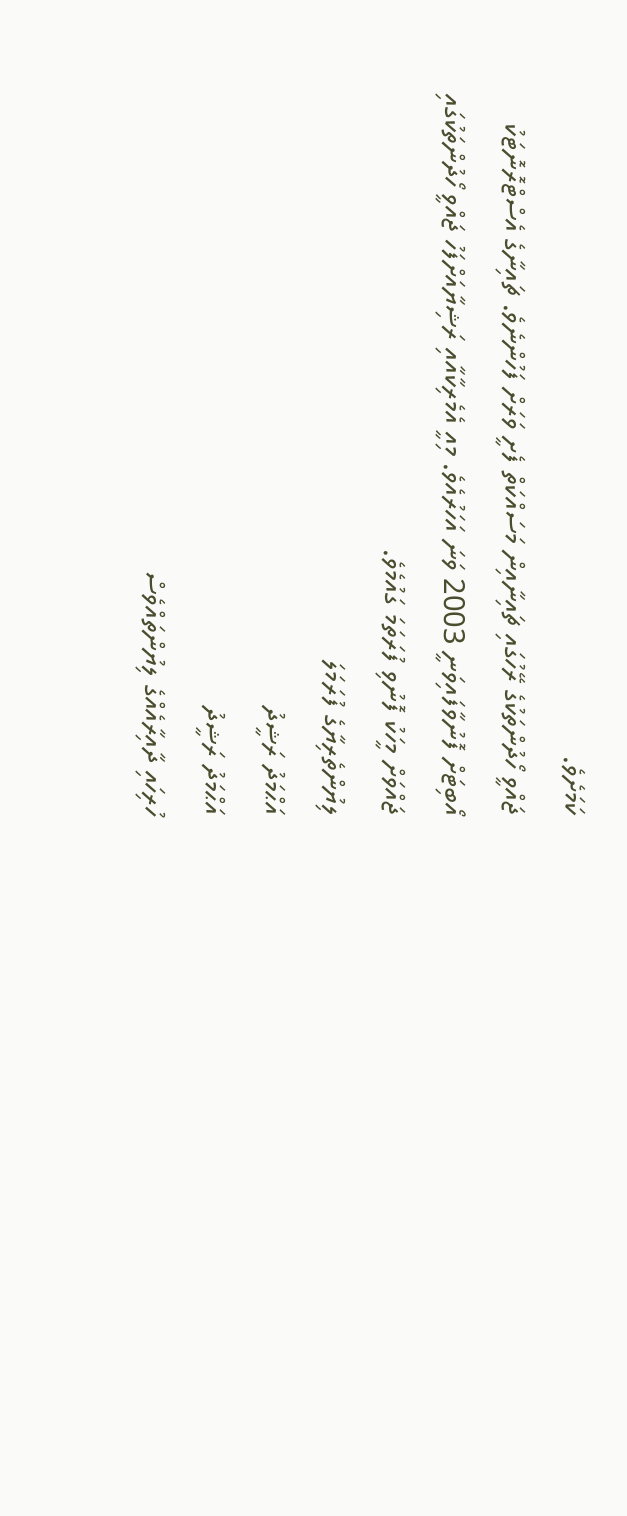ކަމަށެވެ.
ޖައްވީ ހޯދުންތަކުގެ ރޭހުގައި ޗައިނާއިން މަސައްކަތް ފެށީ ވަރަށް ފަހުންނެވެ. ޗައިނާގެ އެސްޓްރޮނޮޓަކު އޯބިޓަށް ފޮނުވާފައިވަނީ 2003 ވަނަ އަހަރުއެވެ. މިއީ އެމެރިކާއާއި ރަޝިޔާއަށްފަހު ޖައްވީ ހޯދުންތަކުގައި ޖައްވަށް މީހަކު ފޮނުވި ފުރަތަމަ ގައުމެވެ.
ލިޔުންތެރިޔާގެ ފުރަމަލަ
އަޙްމަދު ރަޝީދު
އަޙްމަދު ރަޝީދު
ހުރިހައި ދާއިރާއެއްގެ ލިޔުންތައްވެސް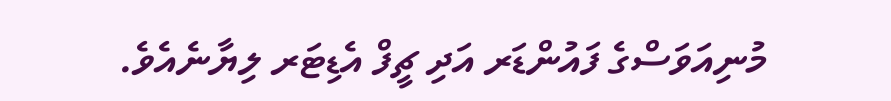މުނިއަވަސްގެ ފައުންޑަރ އަދި ޗީފް އެޑިޓަރ ލިޔާނެއެވެ.